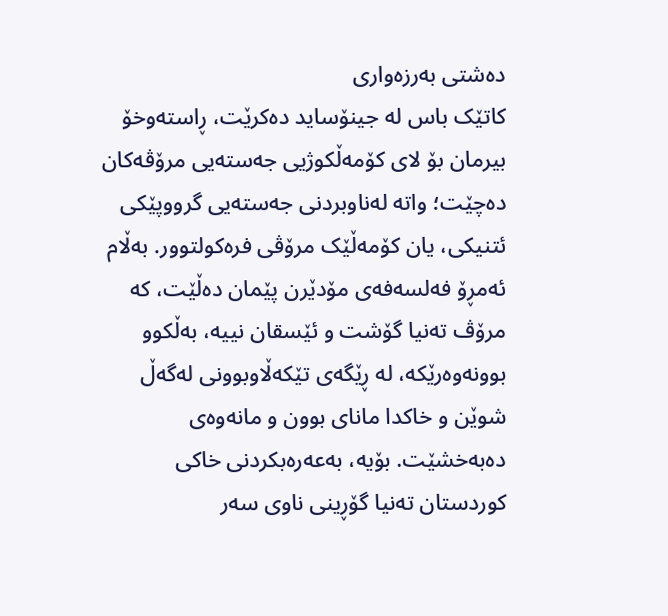دەشتی بەرزەواری
کاتێک باس لە جینۆساید دەکرێت، ڕاستەوخۆ بیرمان بۆ لای کۆمەڵکوژیی جەستەیی مرۆڤەکان دەچێت؛ واتە لەناوبردنی جەستەیی گرووپێکی ئتنیکی، یان کۆمەڵێک مرۆڤی فرەکولتوور. بەڵام ئەمڕۆ فەلسەفەی مۆدێرن پێمان دەڵێت، کە مرۆڤ تەنیا گۆشت و ئێسقان نییە، بەڵکوو بوونەوەرێکە، لە ڕێگەی تێکەڵاوبوونی لەگەڵ شوێن و خاکدا مانای بوون و مانەوەی دەبەخشێت. بۆیە، بەعەرەبکردنی خاکی کوردستان تەنیا گۆڕینی ناوی سەر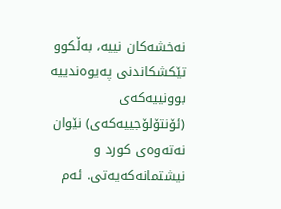نەخشەکان نییە، بەڵکوو تێکشکاندنی پەیوەندییە بوونییەکەی (ئۆنتۆلۆجییەکەی) نێوان نەتەوەی کورد و نیشتمانەکەیەتی. ئەم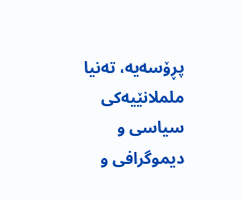پڕۆسەیە، تەنیا ململانێیەکی سیاسی و دیموگرافی و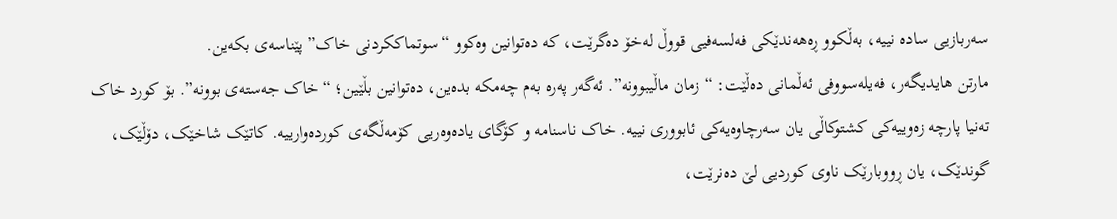سەربازیی سادە نییە، بەڵکوو ڕەهەندێکی فەلسەفیی قووڵ لەخۆ دەگرێت، کە دەتوانین وەکوو “سوتماککردنی خاک” پێناسەی بکەین.
مارتن هایدیگەر، فەیلەسووفی ئەڵمانی دەڵێت: “زمان ماڵیبوونە”. ئەگەر پەرە بەم چەمکە بدەین، دەتوانین بڵێین؛ “خاک جەستەی بوونە”. بۆ کورد خاک تەنیا پارچە زەوییەکی کشتوکاڵی یان سەرچاوەیەکی ئابووری نییە. خاک ناسنامە و کۆگای یادەوەریی کۆمەڵگەی کوردەوارییە. کاتێک شاخێک، دۆڵێک، گوندێک، یان ڕووبارێک ناوی کوردیی لێ دەنرێت،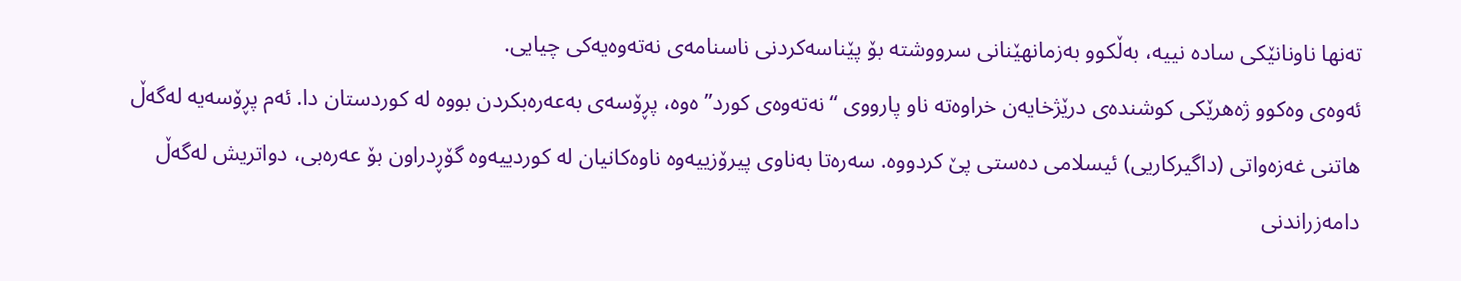تەنها ناونانێکی سادە نییە، بەڵکوو بەزمانهێنانی سرووشتە بۆ پێناسەکردنی ناسنامەی نەتەوەیەکی چیایی.
ئەوەی وەکوو ژەهرێکی کوشندەی درێژخایەن خراوەتە ناو پارووی “نەتەوەی کورد”ەوە، پڕۆسەی بەعەرەبکردن بووە لە کوردستان دا. ئەم پڕۆسەیە لەگەڵ هاتنی غەزەواتی (داگیرکاریی) ئیسلامی دەستی پێ کردووە. سەرەتا بەناوی پیرۆزییەوە ناوەکانیان لە کوردییەوە گۆڕدراون بۆ عەرەبی، دواتریش لەگەڵ دامەزراندنی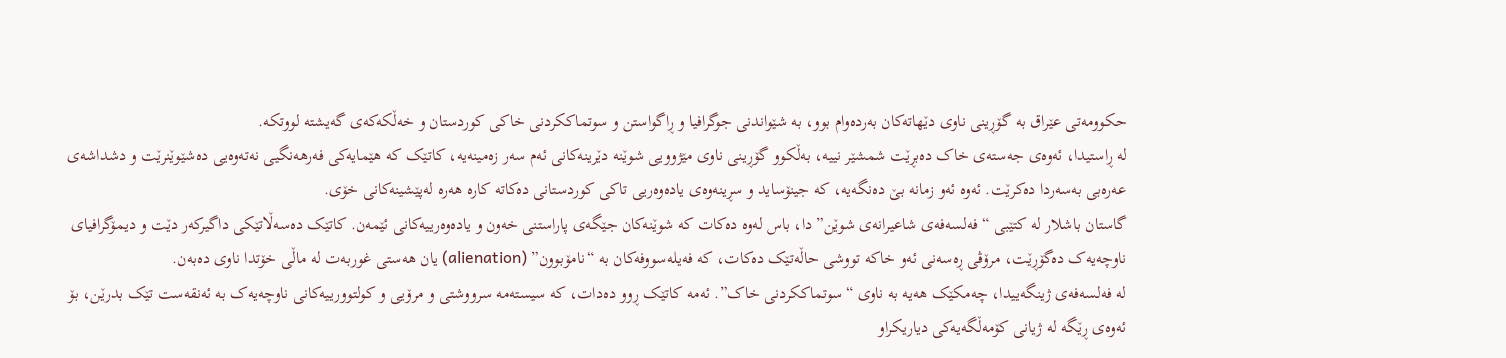حکوومەتی عێراق بە گۆڕینی ناوی دێهاتەکان بەردەوام بوو، بە شێواندنی جوگرافیا و ڕاگواستن و سوتماککردنی خاکی کوردستان و خەڵکەکەی گەیشتە لووتکە.
لە ڕاستیدا، ئەوەی جەستەی خاک دەبڕێت شمشێر نییە، بەڵکوو گۆڕینی ناوی مێژوویی شوێنە دێرینەکانی ئەم سەر زەمینەیە، کاتێک کە هێمایەکی فەرهەنگیی نەتەوەیی دەشێوێنرێت و دشداشەی عەرەبی بەسەردا دەکرێت. ئەوە ئەو زمانە بێ دەنگەیە، کە جینۆساید و سڕینەوەی یادەوەریی تاکی کوردستانی دەکاتە کارە هەرە لەپێشینەکانی خۆی.
گاستان باشلار لە کتێبی “فەلسەفەی شاعیرانەی شوێن”دا، باس لەوە دەکات کە شوێنەکان جێگەی پاراستنی خەون و یادەوەرییەکانی ئێمەن. کاتێک دەسەڵاتێکی داگیرکەر دێت و دیمۆگرافیای ناوچەیەک دەگۆڕێت، مرۆڤی ڕەسەنی ئەو خاکە تووشی حاڵەتێک دەکات، کە فەیلەسووفەکان بە “نامۆبوون” (alienation) یان هەستی غوربەت لە ماڵی خۆتدا ناوی دەبەن.
لە فەلسەفەی ژینگەییدا، چەمکێک هەیە بە ناوی “سوتماککردنی خاک”. ئەمە کاتێک ڕوو دەدات، کە سیستەمە سرووشتی و مرۆیی و کولتوورییەکانی ناوچەیەک بە ئەنقەست تێک بدرێن، بۆ ئەوەی ڕێگە لە ژیانی کۆمەڵگەیەکی دیاریکراو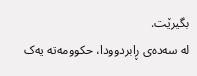بگیرێت.
لە سەدەی ڕابردوودا، حکوومەتە یەک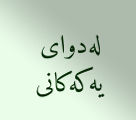لەدوای یەکەکانی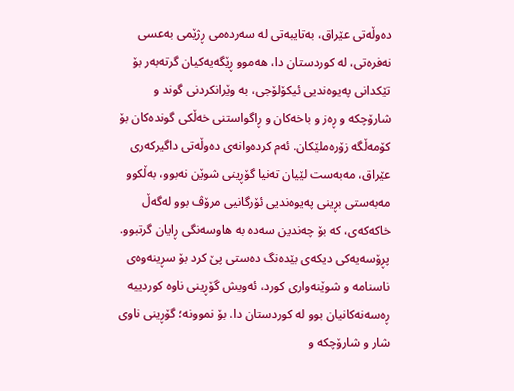دەوڵەتی عێراق، بەتایبەتی لە سەردەمی ڕژێمی بەعسی نەفرەتی، لە کوردستان دا، هەموو ڕێگەیەکیان گرتەبەر بۆ تێکدانی پەیوەندیی ئیکۆلۆجی، بە وێرانکردنی گوند و شارۆچکە و ڕەز و باخەکان و ڕاگواستنی خەڵکی گوندەکان بۆ کۆمەڵگە زۆرەملێکان. ئەم کردەوانەی دەوڵەتی داگیرکەری عێراق، مەبەست لێیان تەنیا گۆڕینی شوێن نەبوو، بەڵکوو مەبەستی بڕینی پەیوەندیی ئۆرگانیی مرۆڤ بوو لەگەڵ خاکەکەی، کە بۆ چەندین سەدە بە هاوسەنگی ڕایان گرتبوو.
پڕۆسەیەکی دیکەی بێدەنگ دەستی پێ کرد بۆ سڕینەوەی ناسنامە و شوێنەواری کورد، ئەویش گۆڕینی ناوە کوردییە ڕەسەنەکانیان بوو لە کوردستان دا. بۆ نموونە؛ گۆڕینی ناوی شار و شارۆچکە و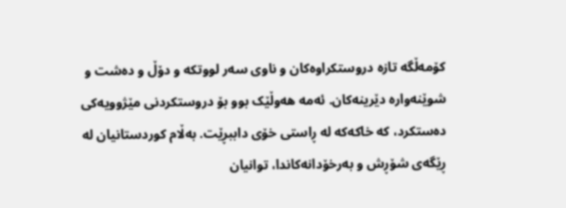کۆمەڵگە تازە دروستکراوەکان و ناوی سەر لووتکە و دۆڵ و دەشت و شوێنەوارە دێرینەکان. ئەمە هەوڵێک بوو بۆ دروستکردنی مێژوویەکی دەستکرد، کە خاکەکە لە ڕاستی خۆی داببڕێت. بەڵام کوردستانیان لە ڕێگەی شۆڕش و بەرخۆدانەکاندا، توانیان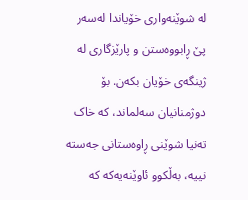لە شوێنەواری خۆیاندا لەسەر پێ ڕابووەستن و پارێزگاری لە ژینگەی خۆیان بکەن. بۆ دوژمنانیان سەلماند، کە خاک تەنیا شوێنی ڕاوەستانی جەستە نییە، بەڵکوو ئاوێنەیەکە کە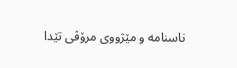ناسنامە و مێژووی مرۆڤی تێدا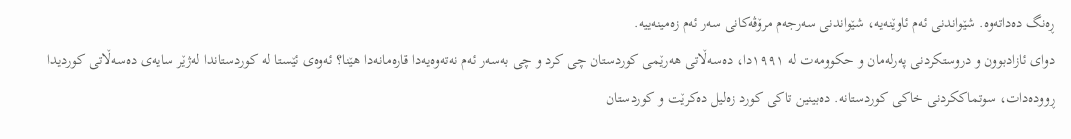ڕەنگ دەداتەوە. شێواندنی ئەم ئاوێنەیە، شێواندنی سەرجەم مرۆڤەکانی سەر ئەم زەمینەییە.
دوای ئازادبوون و دروستکردنی پەرلەمان و حکوومەت لە ١٩٩١دا، دەسەڵاتی هەرێمی کوردستان چی کرد و چی بەسەر ئەم نەتەوەیەدا قارەمانەدا هێنا؟ ئەوەی ئێستا لە کوردستاندا لەژێر سایەی دەسەڵاتی کوردیدا ڕوودەدات، سوتماککردنی خاکی کوردستانە. دەبینین تاکی کورد زەلیل دەکرێت و کوردستان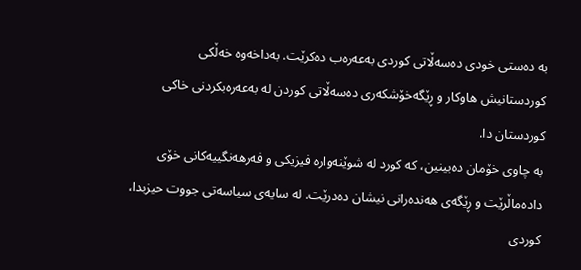بە دەستی خودی دەسەڵاتی کوردی بەعەرەب دەکرێت. بەداخەوە خەڵکی کوردستانیش هاوکار و ڕێگەخۆشکەری دەسەڵاتی کوردن لە بەعەرەبکردنی خاکی کوردستان دا.
بە چاوی خۆمان دەبینین، کە کورد لە شوێنەوارە فیزیکی و فەرهەنگییەکانی خۆی دادەماڵرێت و ڕێگەی هەندەرانی نیشان دەدرێت. لە سایەی سیاسەتی جووت حیزبدا، کوردی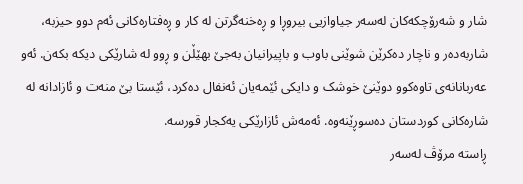شار و شەرۆچکەکان لەسەر جیاوازیی بیروڕا و ڕەخنەگرتن لە کار و ڕەفتارەکانی ئەم دوو حیزبە، شاربەدەر و ناچار دەکرێن شوێنی باوب و باپیرانیان بەجێ بهێڵن و ڕوو لە شارێکی دیکە بکەن. ئەو عەربانانەی تاوەکوو دوێنێ خوشک و دایکی ئێمەیان ئەنفال دەکرد، ئێستا بێ منەت و ئازادانە لە شارەکانی کوردستان دەسوڕێنەوە. ئەمەش ئازارێکی یەکجار قورسە.
ڕاستە مرۆڤ لەسەر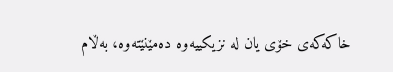خاکەکەی خۆی یان لە نزیکییەوە دەمێنێتەوە، بەڵام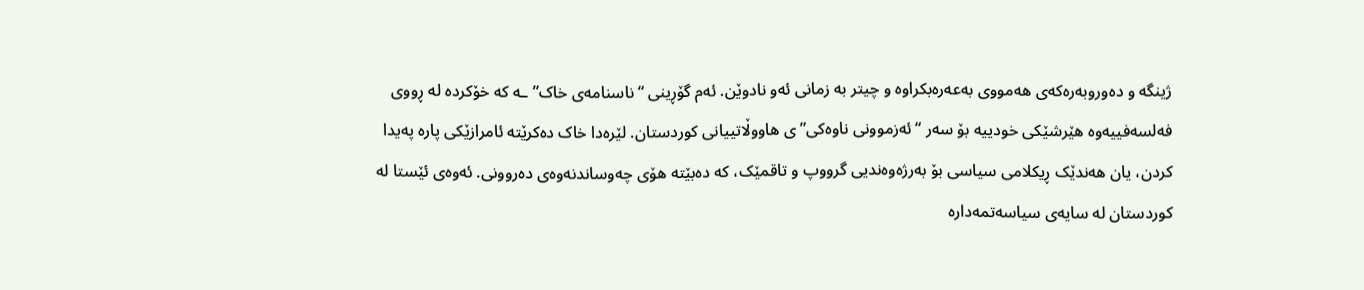ژینگە و دەوروبەرەکەی هەمووی بەعەرەبکراوە و چیتر بە زمانی ئەو نادوێن. ئەم گۆڕینی “ناسنامەی خاک”ـە کە خۆکردە لە ڕووی فەلسەفییەوە هێرشێکی خودییە بۆ سەر “ئەزموونی ناوەکی”ی هاووڵاتییانی کوردستان. لێرەدا خاک دەکرێتە ئامرازێکی پارە پەیدا کردن، یان هەندێک ڕیکلامی سیاسی بۆ بەرژەوەندیی گرووپ و تاقمێک، کە دەبێتە هۆی چەوساندنەوەی دەروونی. ئەوەی ئێستا لە کوردستان لە سایەی سیاسەتمەدارە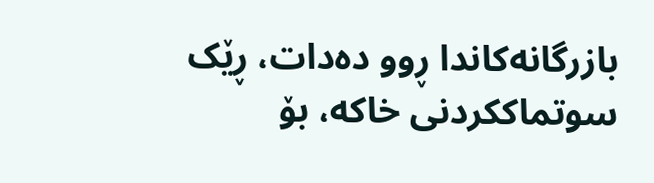بازرگانەکاندا ڕوو دەدات، ڕێک سوتماککردنی خاکە، بۆ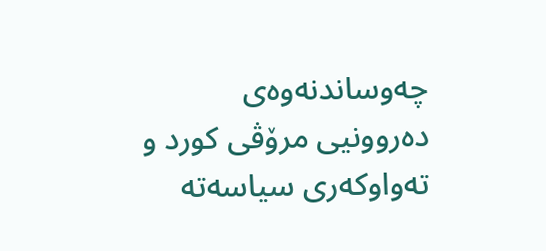چەوساندنەوەی دەروونیی مرۆڤی کورد و تەواوکەری سیاسەتە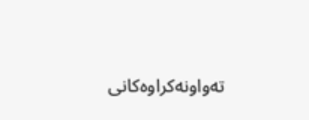تەواونەکراوەکانی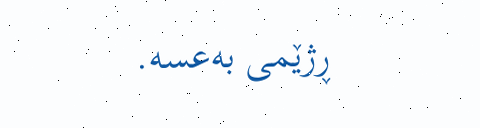ڕژێمی بەعسە.